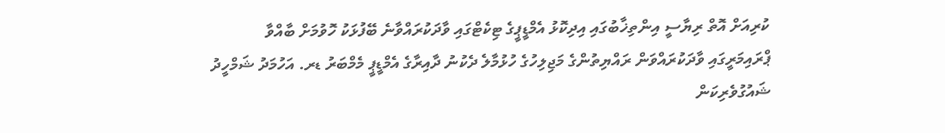ކުރިއަށް އޮތް ރިޔާސީ އިންތިޚާބުގައި އިދިކޮޅު އެމްޑީޕީގެ ޓިކެޓްގައި ވާދަކުރައްވާނެ ބޭފުޅަކު ހޮވުމަށް ބާއްވާ ޕްރައިމަރީގައި ވާދަކުރައްވަން ރައްޔިތުންގެ މަޖިލިހުގެ ހުޅުމާލެ ދެކުނު ދާއިރާގެ އެމްޑީޕީ މެމްބަރު ޑރ. އަހުމަދު ޝަމްހީދު ޝައުގުވެރިކަން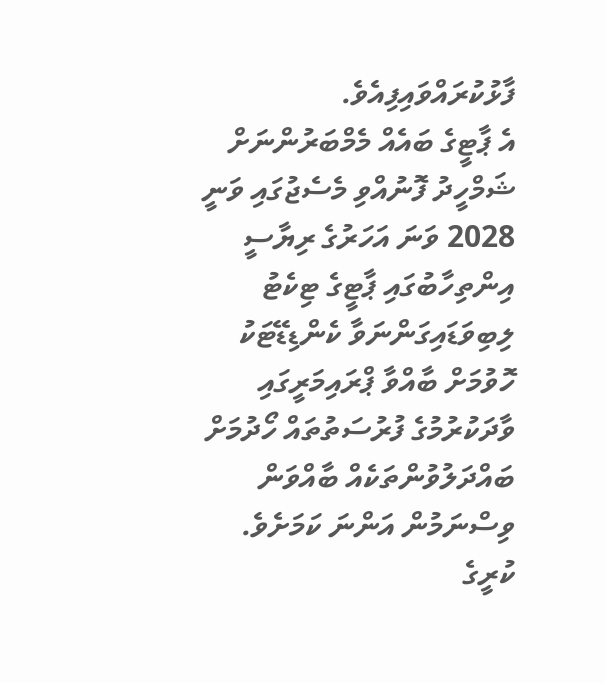ފާޅުކުރައްވައިފިއެވެ.
އެ ޕާޓީގެ ބައެއް މެމްބަރުންނަށް ޝަމްހީދު ފޮނުއްވި މެސެޖުގައި ވަނީ 2028 ވަނަ އަހަރުގެ ރިޔާސީ އިންތިހާބުގައި ޕާޓީގެ ޓިކެޓު ލިބިވަޑައިގަންނަވާ ކެންޑިޑޭޓަކު ހޮވުމަށް ބާއްވާ ޕްރައިމަރީގައި ވާދަކުރުމުގެ ފުރުސަތުތައް ހޯދުމަށް ބައްދަލުވުންތަކެއް ބާއްވަން ވިސްނަމުން އަންނަ ކަމަށެވެ.
ކުރީގެ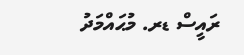ރައީސް ޑރ. މުޙައްމަދު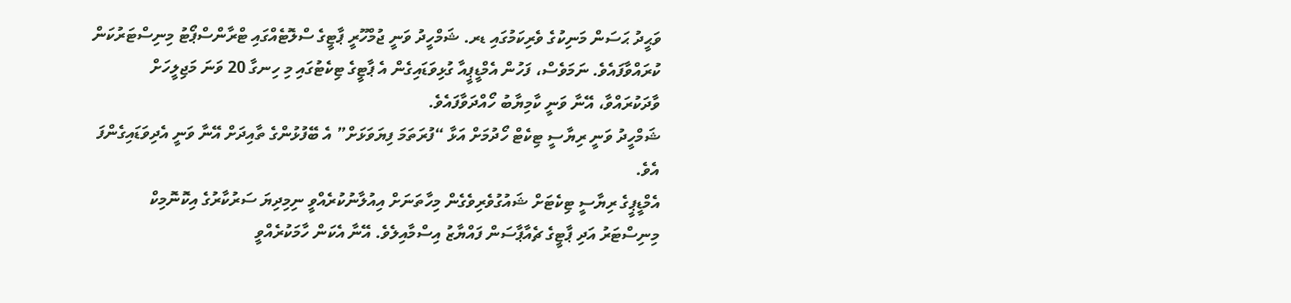ވަޙީދު ޙަސަން މަނިކުގެ ވެރިކަމުގައި ޑރ. ޝަމްހީދު ވަނީ ޖުމްހޫރީ ޕާޓީގެ ސްލޮޓެއްގައި ޓްރާންސްޕޯޓު މިނިސްޓަރުކަން ކުރައްވާފައެވެ. ނަމަވެސް، ފަހުން އެމްޑީޕީއާ ގުޅިވަޑައިގެން އެ ޕާޓީގެ ޓިކެޓުގައި މި ހިނގާ 20 ވަނަ މަޖިލީހަށް ވާދަކުރައްވާ، އޭނާ ވަނީ ކާމިޔާބު ހޯއްދަވާފައެވެ.
ޝަމްހީދު ވަނީ ރިޔާސީ ޓިކެޓް ހޯދުމަށް އަޅާ “ފުރަތަމަ ފިޔަވަޅަށް” އެ ބޭފުޅުންގެ ތާއިދަށް އޭނާ ވަނީ އެދިވަޑައިގެންފަ އެވެ.
އެމްޑީޕީގެ ރިޔާސީ ޓިކެޓަށް ޝައުގުވެރިވެގެން މިހާތަނަށް އިއުލާނުކުރެއްވީ ނިމިދިޔަ ސަރުކާރުގެ އިކޮނޮމިކް މިނިސްޓަރު އަދި ޕާޓީގެ ޗެއާޕާސަން ފައްޔާޒު އިސްމާއިލެވެ. އޭނާ އެކަން ހާމަކުރެއްވީ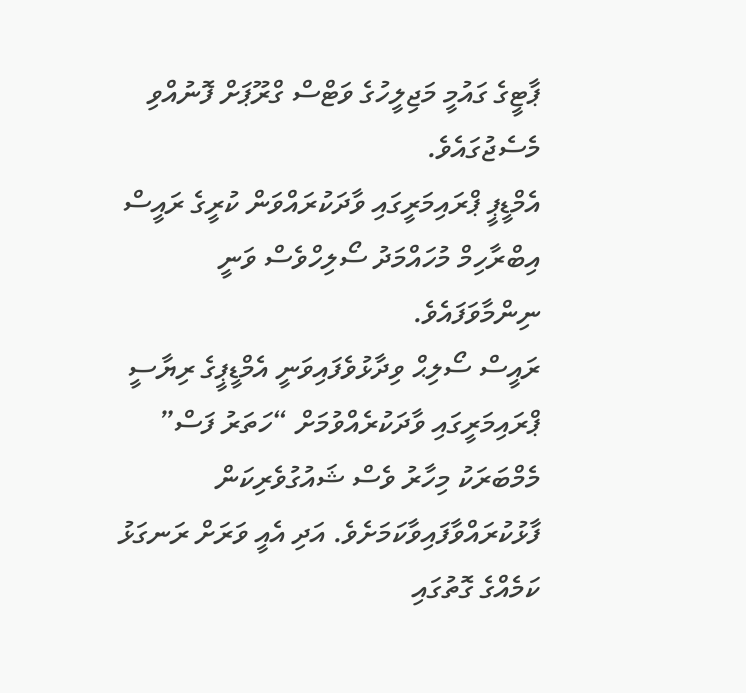ޕާޓީގެ ގައުމީ މަޖިލީހުގެ ވަޓްސް ގްރޫޕަށް ފޮނުއްވި މެސެޖުގައެވެ.
އެމްޑީޕީ ޕްރައިމަރީގައި ވާދަކުރައްވަން ކުރީގެ ރައީސް އިބްރާހިމް މުހައްމަދު ސޯލިހްވެސް ވަނީ ނިންމާވަފައެވެ.
ރައީސް ސޯލިޙް ވިދާޅުވެފައިވަނީ އެމްޑީޕީގެ ރިޔާސީ ޕްރައިމަރީގައި ވާދަކުރެއްވުމަށް “ހަތަރު ފަސް” މެމްބަރަކު މިހާރު ވެސް ޝައުގުވެރިކަން ފާޅުކުރައްވާފައިވާކަމަށެވެ. އަދި އެއީ ވަރަށް ރަނގަޅު ކަމެއްގެ ގޮތުގައި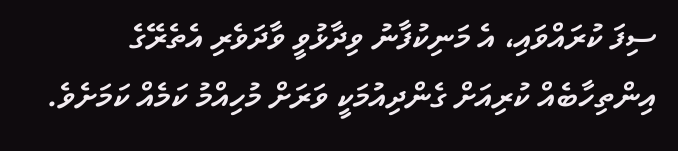ސިފަ ކުރައްވައި، އެ މަނިކުފާނު ވިދާޅުވީ ވާދަވެރި އެތެރޭގެ އިންތިހާބެއް ކުރިއަށް ގެންދިއުމަކީ ވަރަށް މުހިއްމު ކަމެއް ކަމަށެވެ.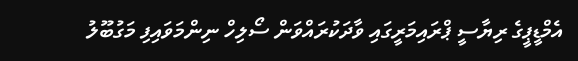އެމްޑީޕީގެ ރިޔާސީ ޕްރައިމަރީގައި ވާދަކުރައްވަން ސޯލިހް ނިންމަވައިފި މަގުބޫލު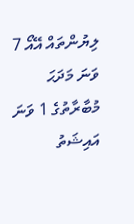ލިޔުންތައް އޭއޯ 7 ވަނަ މަދަޙަ މުބާރާތުގެ 1 ވަނަ އައިޝަތު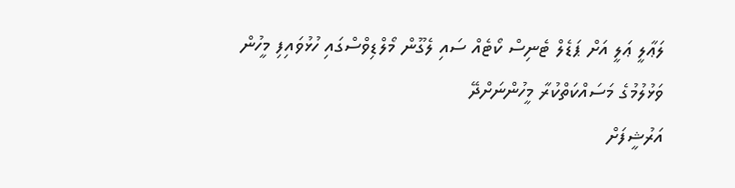ލަޢާލީ ޢަލީ އަށް ޕަޑެލް ޓެނިސް ކޯޓެއް ސައި ލެގޫން މޯލްޑިވްސްގައި ހުޅުވައިފި މީހުން ވަޅުލުމުގެ މަސައްކަތްކުރާ މީހުންނަށްދޭ
އަރުޝީފަށް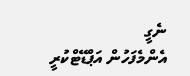ނެގީ
އެންމެފަހުން އަޕްޑޭޓްކުރީ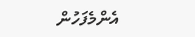އެންމެފަހުން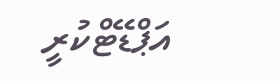އަޕްޑޭޓްކުރީ